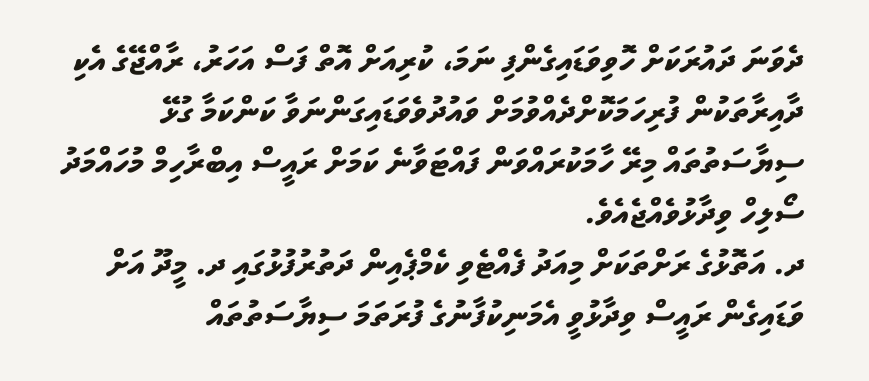ދެވަނަ ދައުރަކަށް ހޮވިވަޑައިގެންފި ނަމަ، ކުރިއަށް އޮތް ފަސް އަހަރު، ރާއްޖޭގެ އެކި ދާއިރާތަކުން ފުރިހަމަކޮށްދެއްވުމަށް ވައުދުވެވަޑައިގަންނަވާ ކަންކަމާ ގުޅޭ ސިޔާސަތުތައް މިރޭ ހާމަކުރައްވަން ފައްޓަވާނެ ކަމަށް ރައީސް އިބްރާހިމް މުހައްމަދު ސޯލިހް ވިދާޅުވެއްޖެއެވެ.
ދ. އަތޮޅުގެ ރަށްތަކަށް މިއަދު ފެއްޓެވި ކެމްޕެއިން ދަތުރުފުޅުގައި ދ. މީދޫ އަށް ވަޑައިގެން ރައީސް ވިދާޅުވީ އެމަނިކުފާނުގެ ފުރަތަމަ ސިޔާސަތުތައް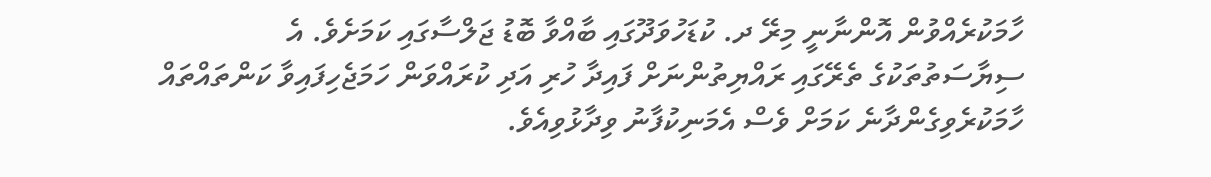ހާމަކުރެއްވުން އޮންނާނީ މިރޭ ދ. ކުޑަހުވަދޫގައި ބާއްވާ ބޮޑު ޖަލްސާގައި ކަމަށެވެ. އެ ސިޔާސަތުތަކުގެ ތެރޭގައި ރައްޔިތުންނަށް ފައިދާ ހުރި އަދި ކުރައްވަން ހަމަޖެހިފައިވާ ކަންތައްތައް ހާމަކުރެވިގެންދާނެ ކަމަށް ވެސް އެމަނިކުފާނު ވިދާޅުވިއެވެ.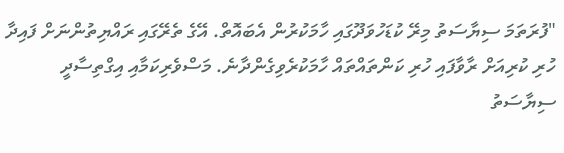"ފުރަތަމަ ސިޔާސަތު މިރޭ ކުޑަހުވަދޫގައި ހާމަކުރުން އެބައޮތް. އޭގެ ތެރޭގައި ރައްޔިތުންނަށް ފައިދާ ހުރި ކުރިއަށް ރާވާފައި ހުރި ކަންތައްތައް ހާމަކުރެވިގެންދާނެ. މަސްވެރިކަމާއި އިގްތިސާދީ ސިޔާސަތު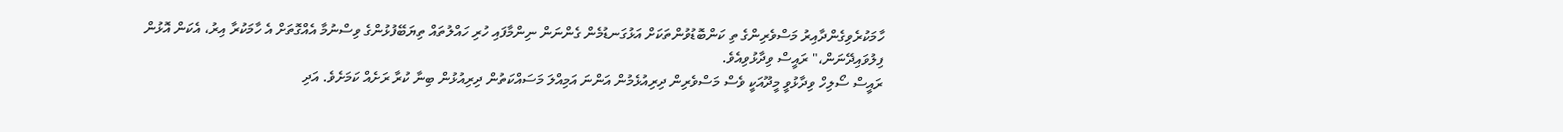ހާމަކުރެވިގެންދާއިރު މަސްވެރިންގެ ތި ކަންބޮޑުވުންތަކަށް އަޅުގަނޑުމެން ގެންނަން ނިންމާފައި ހުރި ހައްލުތައް ތިޔަބޭފުޅުންގެ ވިސްނުމާ އެއްގޮތަށް އެ ހާމަކުރާ އިރު، އެކަން އޮޅުން ފިލުވައިދޭނަން،" ރައީސް ވިދާޅުވިއެވެ.
ރައީސް ސޯލިހް ވިދާޅުވީ މީދޫއަކީ ވެސް މަސްވެރިން ދިރިއުޅެމުން އަންނަ އަމިއްލަ މަސައްކަތުން ދިރިއުޅުން ބިނާ ކުރާ ރަށެއް ކަމަށެވެ. އަދި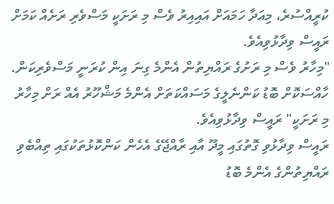ކުރީއްސުރެ، މިއަދާ ހަމައަށް އައިއިރު ވެސް މި ރަށަކީ މަސްވެރި ރަށެއް ކަމަށް ރައީސް ވިދާޅުވިއެވެ.
"މިހާރު ވެސް މި ރަށުގެ ރައްޔިތުން އެންމެ ގިނަ އިން ކުރަނީ މަސްވެރިކަން. ހާއްސަކޮށް ބޮޑު ކަންނެލީގެ މަސައްކަތަށް އެންމެ މަޝްހޫރު އެއް ރަށް މިހާރު މި ރަށަކީ" ރައީސް ވިދާޅުވިއެވެ.
ރައީސް ވިދާޅުވި ގޮތުގައި މީދޫ އާއި ރާއްޖޭގެ އެހެން ކަންކޮޅުތަކުގައި ތިއްބެވި ރައްޔިތުންގެ އެންމެ ބޮޑު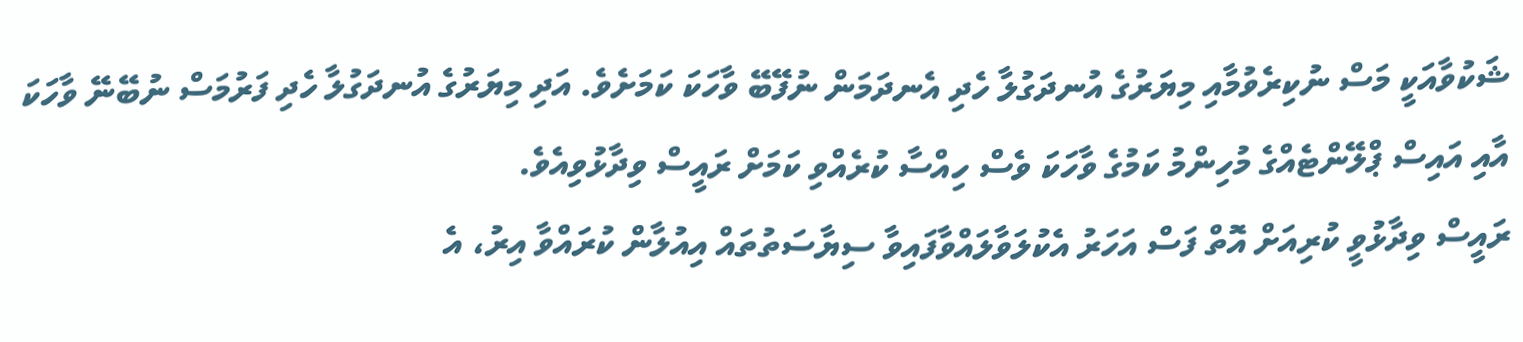ޝަކުވާއަކީ މަސް ނުކިރެވުމާއި މިޔަރުގެ އުނދަގުލާ ހެދި އެނދަމަން ނުފޭބޭ ވާހަކަ ކަމަށެވެ. އަދި މިޔަރުގެ އުނދަގުލާ ހެދި ފަރުމަސް ނުބޭނޭ ވާހަކަ އާއި އައިސް ޕްލޭންޓެއްގެ މުހިންމު ކަމުގެ ވާހަކަ ވެސް ހިއްސާ ކުރެއްވި ކަމަށް ރައީސް ވިދާޅުވިއެވެ.
ރައީސް ވިދާޅުވީ ކުރިއަށް އޮތް ފަސް އަހަރު އެކުލަވާލައްވާފައިވާ ސިޔާސަތުތައް އިއުލާން ކުރައްވާ އިރު، އެ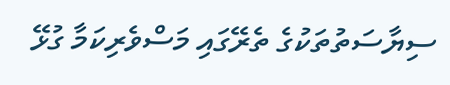ސިޔާސަތުތަކުގެ ތެރޭގައި މަސްވެރިކަމާ ގުޅޭ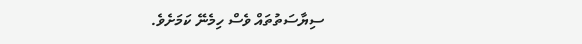ސިޔާސަތުތައް ވެސް ހިމެނޭ ކަމަށެވެ.